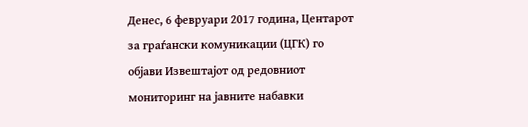Денес, 6 февруари 2017 година, Центарот за граѓански комуникации (ЦГК) го објави Извештајот од редовниот мониторинг на јавните набавки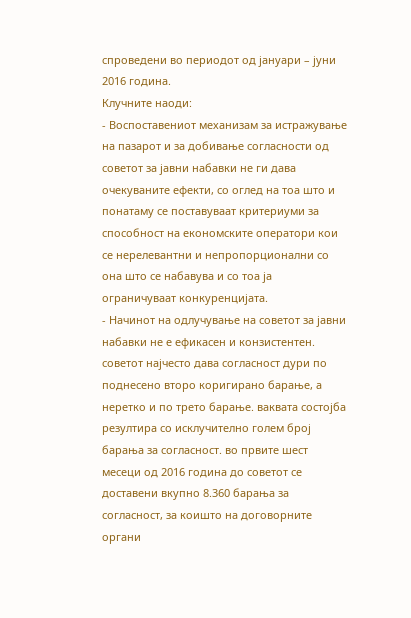спроведени во периодот од јануари – јуни 2016 година.
Клучните наоди:
- Воспоставениот механизам за истражување на пазарот и за добивање согласности од советот за јавни набавки не ги дава очекуваните ефекти, со оглед на тоа што и понатаму се поставуваат критериуми за способност на економските оператори кои се нерелевантни и непропорционални со она што се набавува и со тоа ја ограничуваат конкуренцијата.
- Начинот на одлучување на советот за јавни набавки не е ефикасен и конзистентен. советот најчесто дава согласност дури по поднесено второ коригирано барање, а неретко и по трето барање. ваквата состојба резултира со исклучително голем број барања за согласност. во првите шест месеци од 2016 година до советот се доставени вкупно 8.360 барања за согласност, за коишто на договорните органи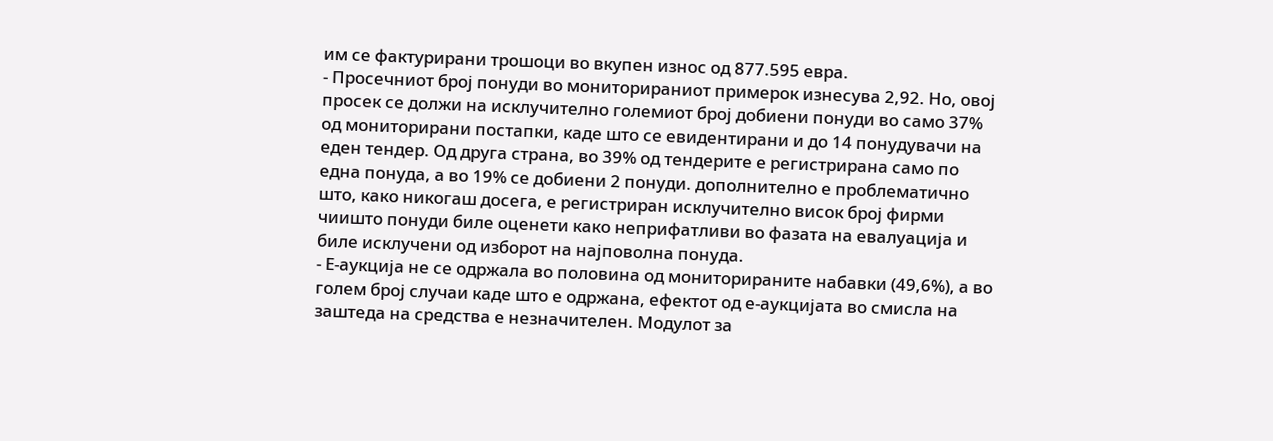им се фактурирани трошоци во вкупен износ од 877.595 евра.
- Просечниот број понуди во мониторираниот примерок изнесува 2,92. Но, овој просек се должи на исклучително големиот број добиени понуди во само 37% од мониторирани постапки, каде што се евидентирани и до 14 понудувачи на еден тендер. Од друга страна, во 39% од тендерите е регистрирана само по една понуда, а во 19% се добиени 2 понуди. дополнително е проблематично што, како никогаш досега, е регистриран исклучително висок број фирми чиишто понуди биле оценети како неприфатливи во фазата на евалуација и биле исклучени од изборот на најповолна понуда.
- Е-аукција не се одржала во половина од мониторираните набавки (49,6%), а во голем број случаи каде што е одржана, ефектот од е-аукцијата во смисла на заштеда на средства е незначителен. Модулот за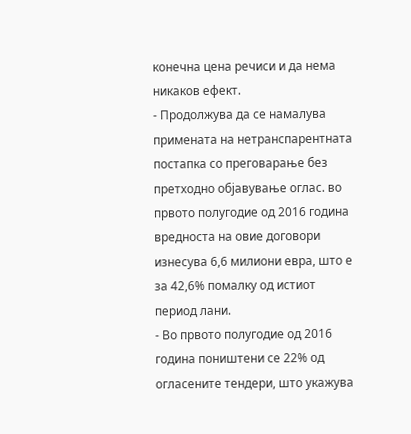конечна цена речиси и да нема никаков ефект.
- Продолжува да се намалува примената на нетранспарентната постапка со преговарање без претходно објавување оглас. во првото полугодие од 2016 година вредноста на овие договори изнесува 6,6 милиони евра, што е за 42,6% помалку од истиот период лани.
- Во првото полугодие од 2016 година поништени се 22% од огласените тендери, што укажува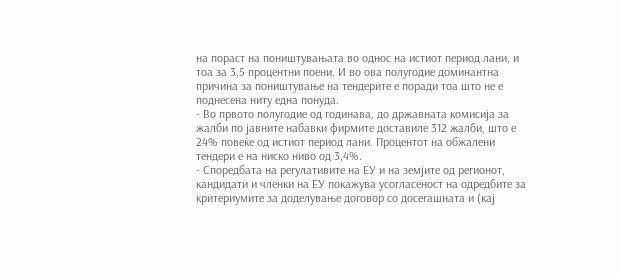на пораст на поништувањата во однос на истиот период лани, и тоа за 3,5 процентни поени. И во ова полугодие доминантна причина за поништување на тендерите е поради тоа што не е поднесена ниту една понуда.
- Во првото полугодие од годинава, до државната комисија за жалби по јавните набавки фирмите доставиле 312 жалби, што е 24% повеќе од истиот период лани. Процентот на обжалени тендери е на ниско ниво од 3,4%.
- Споредбата на регулативите на ЕУ и на земјите од регионот, кандидати и членки на ЕУ покажува усогласеност на одредбите за критериумите за доделување договор со досегашната и (кај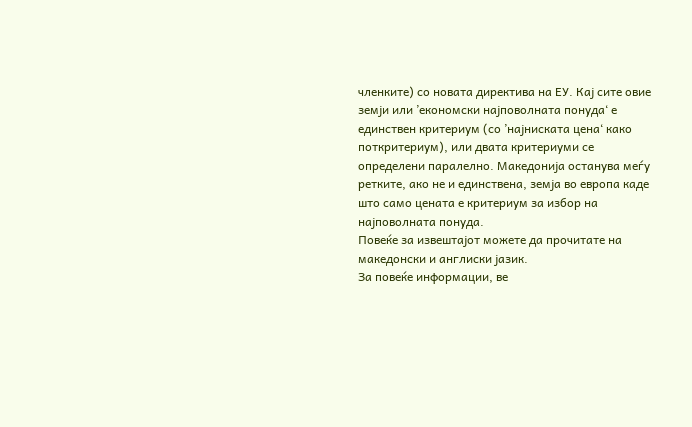членките) со новата директива на ЕУ. Кај сите овие земји или ’економски најповолната понуда‘ е единствен критериум (со ’најниската цена‘ како поткритериум), или двата критериуми се определени паралелно. Македонија останува меѓу ретките, ако не и единствена, земја во европа каде што само цената е критериум за избор на најповолната понуда.
Повеќе за извештајот можете да прочитате на македонски и англиски јазик.
За повеќе информации, ве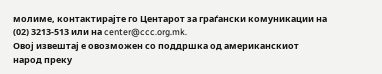молиме, контактирајте го Центарот за граѓански комуникации на (02) 3213-513 или на center@ccc.org.mk.
Овој извештај е овозможен со поддршка од американскиот народ преку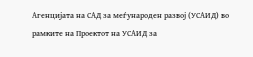Агенцијата на САД за меѓународен развој (УСАИД) во рамките на Проектот на УСАИД за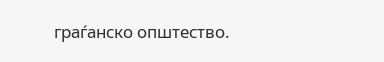граѓанско општество.